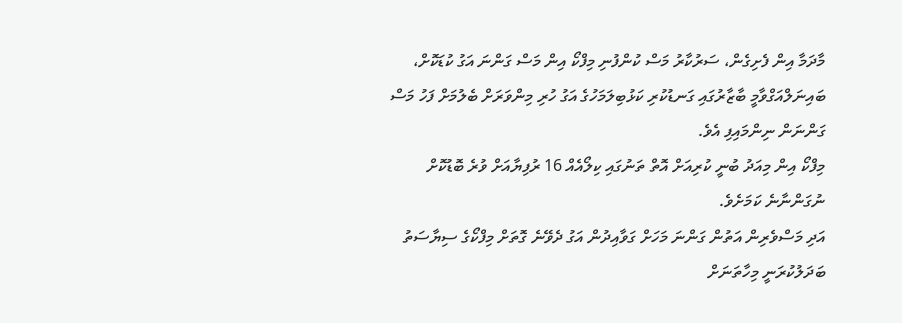މާދަމާ އިން ފެށިގެން، ސަރުކާރު މަސް ކުންފުނި މިފްކޯ އިން މަސް ގަންނަ އަގު ކުޑަކޮށް، ބައިނަލްއަގްވާމީ ބާޒާރުގައި ގަނޑުކުރި ކަޅުބިލަމަހުގެ އަގު ހުރި މިންވަރަށް ބެލުމަށް ފަހު މަސް ގަންނަން ނިންމައިފި އެވެ.
މިފްކޯ އިން މިއަދު ބުނީ ކުރިއަށް އޮތް ތަނުގައި ކިލޯއެއް 16 ރުފިޔާއަށް ވުރެ ބޮޑުކޮށް ނުގަންނާނެ ކަމަށެވެ.
އަދި މަސްވެރިން އަތުން ގަންނަ މަހަށް ގަވާއިދުން އަގު ދެވޭނެ ގޮތަށް މިފްކޯގެ ސިޔާސަތު ބަދަލުކުރަނީ މިހާތަނަށް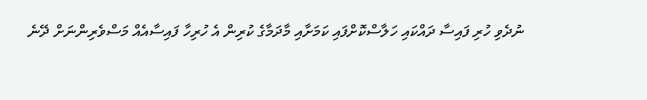ނުދެވި ހުރި ފައިސާ ދައްކައި ހަލާސްކޮށްފައި ކަމަށާއި މާދަމާގެ ކުރިން އެ ހުރިހާ ފައިސާއެއް މަސްވެރިންނަށް ދޭނެ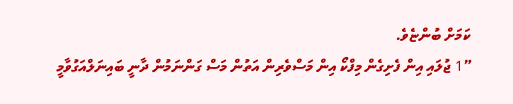ކަމަށް ބުންޏެވެ.
”1 ޖުލައި އިން ފެށިގެން މިފްކޯ އިން މަސްވެރިން އަތުން މަސް ގަންނަމުން ދާނީ ބައިނަލްއަގުވާމީ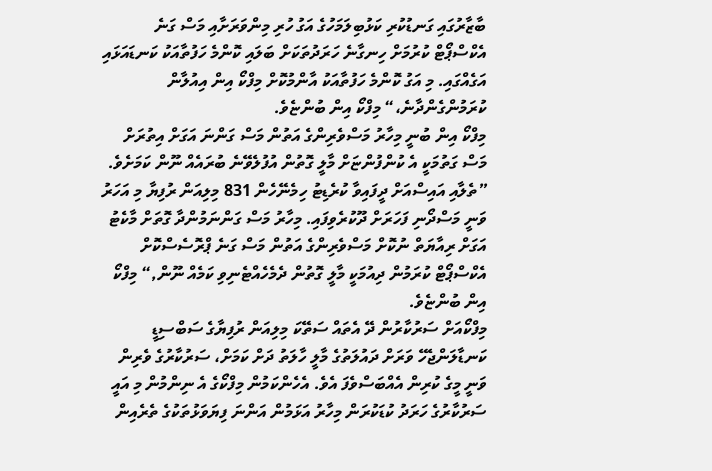ބާޒާރުގައި ގަނޑުކުރި ކަޅުބިލަމަހުގެ އަގު ހުރި މިންވަރަށާއި މަސް ގަނެ އެކްސްޕޯޓް ކުރުމަށް ހިނގާނެ ހަރަދުތަކަށް ބަލައި ކޮންމެ ހަފުތާއަކު ކަނޑައަޅައި އަގެއްގައި. މި އަގު ކޮންމެ ހަފުތާއަކު އާންމުކޮށް މިފްކޯ އިން އިއުލާން ކުރަމުންގެންދާނެ،“ މިފްކޯ އިން ބުންޏެވެ.
މިފްކޯ އިން ބުނީ މިހާރު މަސްވެރިންގެ އަތުން މަސް ގަންނަ އަގަށް އިތުރަށް މަސް ގަތުމަކީ އެ ކުންފުންޏަށް މާލީ ގޮތުން އުފުލެވޭނެ ބުރައެއް ނޫން ކަމަށެވެ.
”ތެލާއި އައިސްއަށް ދީފައިވާ ކުރެޑިޓު ހިމެނޭހެން 831 މިލިއަން ރުފިޔާ މި އަހަރު ވަނީ މަސްދޯނި ފަހަރަށް ދޫކުރެވިފައި. މިހާރު މަސް ގަންނަމުންދާ ގޮތަށް މާކެޓު އަގަށް ރިއާޔަތް ނުކޮށް މަސްވެރިންގެ އަތުން މަސް ގަނެ ޕްރޮސެސްކޮށް އެކްސްޕޯޓް ކުރަމުން ދިއުމަކީ މާލީ ގޮތުން ދެމެހެއްޓެނިވި ކަމެއް ނޫން,“ މިފްކޯ އިން ބުންޏެވެ.
މިފްކޯއަށް ސަރުކާރުން ދޭ އެތައް ސަތޭކަ މިލިއަން ރުފިޔާގެ ސަބްސިޑީ ކަނޑާލަންޖެހޭ ވަރަށް ދައުލަތުގެ މާލީ ހާލަތު ދަށް ކަމަށް، ސަރުކާރުގެ ވެރިން ވަނީ މީގެ ކުރިން އެއްބަސްވެފަ އެވެ. އެހެންކަމުން މިފްކޯގެ އެ ނިންމުން މި އައީ ސަރުކާރުގެ ހަރަދު ކުޑަކުރަން މިހާރު އަޅަމުން އަންނަ ފިޔަވަޅުތަކުގެ ތެރެއިން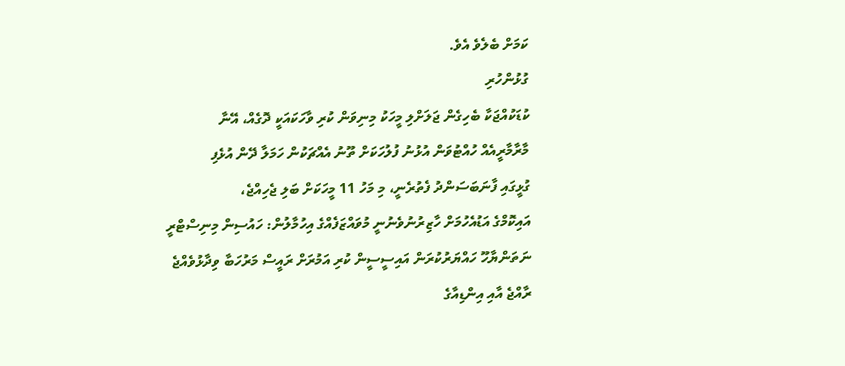ކަމަށް ބެލެވެ އެވެ.
ގުޅުންހުރި
ކުޑަކުއްޖަކާ ބެހިގެން ޖަލަށްލި މީހަކު މިނިވަން ކުރި ވާހަކައަކީ ދޮގެއް، އޭނާ
މާރާމާރީއެއް ހުއްޓުވަން އުޅުނު ފުލުހަކަށް ތޫނު އެއްޗަކުން ހަމަލާ ދޭން އުޅެފި
ގުޅީގައި ފާނަބަސަންދު ފެތުރެނީ، މި މަހު 11 މީހަކަށް ބަލި ޖެހިއްޖެ،
އައިކޮމްގެ އަޑުއެހުމަށް ހާޒިރުނުވެނުނީ މުވައްޒަފެއްގެ އިހުމާލުން: ހައުސިން މިނިސްޓްރީ
ނަތަންޔާހޫ ހައްޔަރުކުރަން އައިސީސީން ކުރި އަމުރަށް ރައީސް މަރުހަބާ ވިދާޅުވެއްޖެ
ރާއްޖެ އާއި އިންޑިއާގެ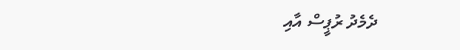ދެމެދު ރުޕީސް އާއި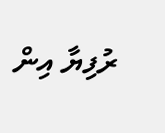ރުފިޔާ އިން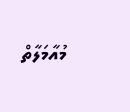މުއާމަލާތް